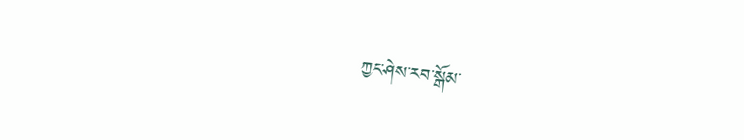ཀྱང་ཤེས་རབ་སྒོམ་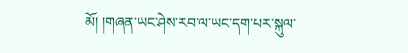མོ། །གཞན་ཡང་ཤེས་རབ་ལ་ཡང་དག་པར་སྐུལ་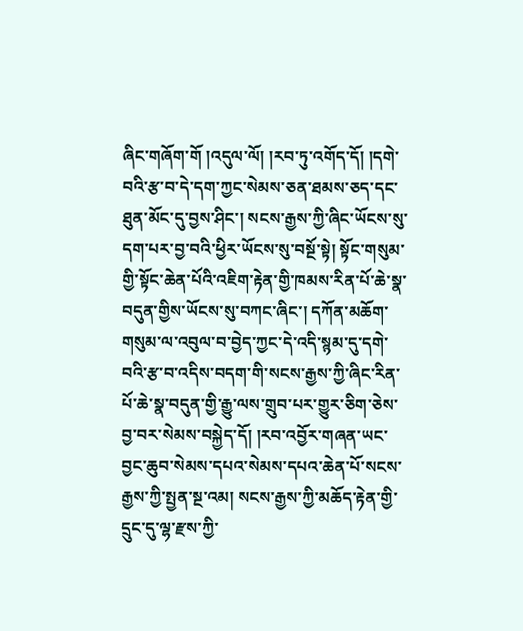ཞིང་གཞོག་གོ །འདུལ་ལོ། །རབ་ཏུ་འགོད་དོ། །དགེ་བའི་རྩ་བ་དེ་དག་ཀྱང་སེམས་ཅན་ཐམས་ཅད་དང་ཐུན་མོང་དུ་བྱས་ཤིང་། སངས་རྒྱས་ཀྱི་ཞིང་ཡོངས་སུ་དག་པར་བྱ་བའི་ཕྱིར་ཡོངས་སུ་བསྔོ་སྟེ། སྟོང་གསུམ་གྱི་སྟོང་ཆེན་པོའི་འཇིག་རྟེན་གྱི་ཁམས་རིན་པོ་ཆེ་སྣ་བདུན་གྱིས་ཡོངས་སུ་བཀང་ཞིང་། དཀོན་མཆོག་གསུམ་ལ་འབུལ་བ་བྱེད་ཀྱང་དེ་འདི་སྙམ་དུ་དགེ་བའི་རྩ་བ་འདིས་བདག་གི་སངས་རྒྱས་ཀྱི་ཞིང་རིན་པོ་ཆེ་སྣ་བདུན་གྱི་རྒྱུ་ལས་གྲུབ་པར་གྱུར་ཅིག་ཅེས་བྱ་བར་སེམས་བསྐྱེད་དོ། །རབ་འབྱོར་གཞན་ཡང་བྱང་ཆུབ་སེམས་དཔའ་སེམས་དཔའ་ཆེན་པོ་སངས་རྒྱས་ཀྱི་སྤྱན་སྔ་འམ། སངས་རྒྱས་ཀྱི་མཆོད་རྟེན་གྱི་དྲུང་དུ་ལྷ་རྫས་ཀྱི་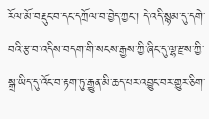རོལ་མོ་བརྡུང་བ་དང་དཀྲོལ་བ་བྱེད་ཀྱང་། དེ་འདི་སྙམ་དུ་དགེ་བའི་རྩ་བ་འདིས་བདག་གི་སངས་རྒྱས་ཀྱི་ཞིང་དུ་ལྷ་རྫས་ཀྱི་སྒྲ་ཡིད་དུ་འོང་བ་རྟག་ཏུ་རྒྱུན་མི་ཆད་པར་འབྱུང་བར་གྱུར་ཅིག་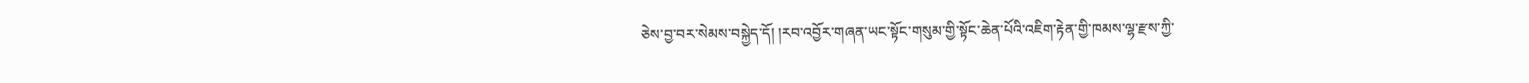ཅེས་བྱ་བར་སེམས་བསྐྱེད་དོ། །རབ་འབྱོར་གཞན་ཡང་སྟོང་གསུམ་གྱི་སྟོང་ཆེན་པོའི་འཇིག་རྟེན་གྱི་ཁམས་ལྷ་རྫས་ཀྱི་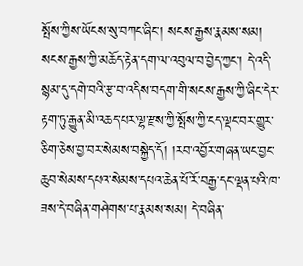སྤོས་ཀྱིས་ཡོངས་སུ་བཀང་ཞིང་། སངས་རྒྱས་རྣམས་སམ། སངས་རྒྱས་ཀྱི་མཆོད་རྟེན་དག་ལ་འབུལ་བ་བྱེད་ཀྱང་། དེ་འདི་སྙམ་དུ་དགེ་བའི་རྩ་བ་འདིས་བདག་གི་སངས་རྒྱས་ཀྱི་ཞིང་དེར་རྟག་ཏུ་རྒྱུན་མི་འཆད་པར་ལྷ་རྫས་ཀྱི་སྤོས་ཀྱི་ངད་ལྡང་བར་གྱུར་ཅིག་ཅེས་བྱ་བར་སེམས་བསྐྱེད་དོ། །རབ་འབྱོར་གཞན་ཡང་བྱང་ཆུབ་སེམས་དཔའ་སེམས་དཔའ་ཆེན་པོ་རོ་བརྒྱ་དང་ལྡན་པའི་ཁ་ཟས་དེ་བཞིན་གཤེགས་པ་རྣམས་སམ། དེ་བཞིན་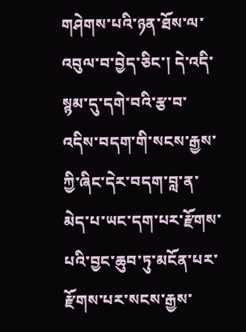གཤེགས་པའི་ཉན་ཐོས་ལ་འབུལ་བ་བྱེད་ཅིང་། དེ་འདི་སྙམ་དུ་དགེ་བའི་རྩ་བ་འདིས་བདག་གི་སངས་རྒྱས་ཀྱི་ཞིང་དེར་བདག་བླ་ན་མེད་པ་ཡང་དག་པར་རྫོགས་པའི་བྱང་ཆུབ་ཏུ་མངོན་པར་རྫོགས་པར་སངས་རྒྱས་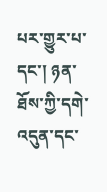པར་གྱུར་པ་དང་། ཉན་ཐོས་ཀྱི་དགེ་འདུན་དང་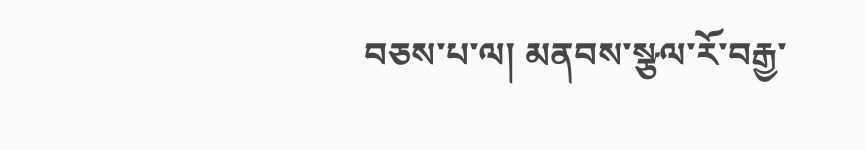བཅས་པ་ལ། མནབས་སྩལ་རོ་བརྒྱ་